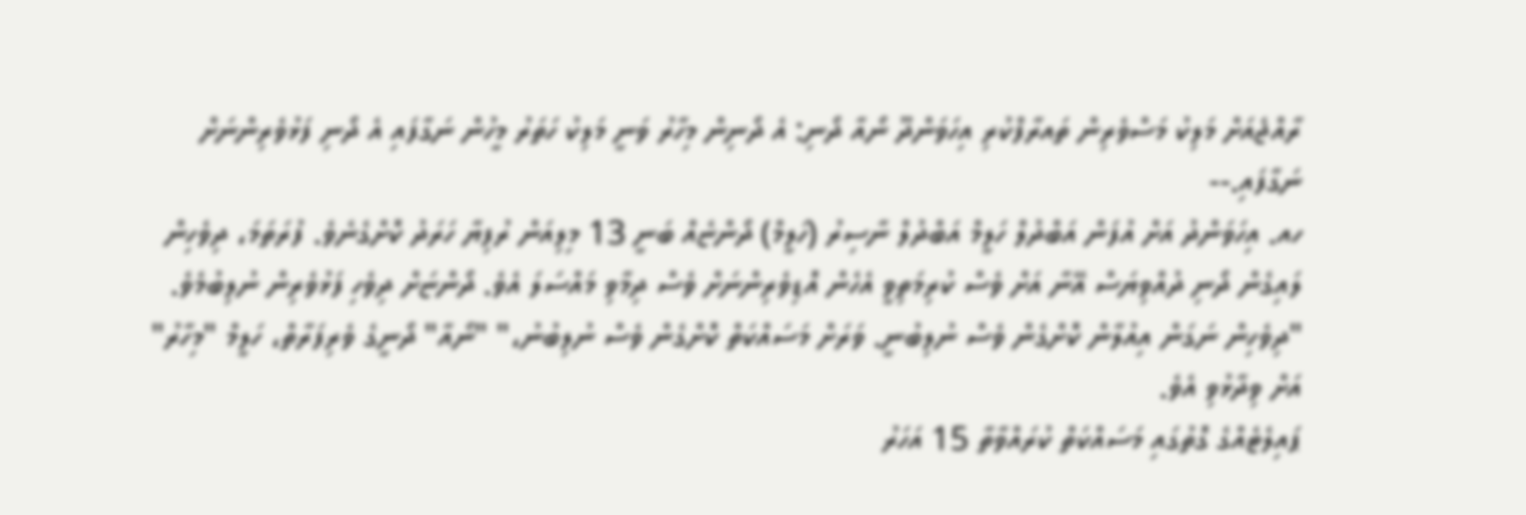ރާއްޖެއަށް މަލިކު މަސްވެރިން ތައރާފްކުރި އިހަވަންދޫ ނޯއާ ދޯނި: އެ ދޯނިން މިހާރު ވަނީ މަލިކު ހަތަރު މީހުން ނަގާފައި އެ ދޯނި ފަޅުވެރިންނަށް ނަގާފައި.--
ހއ. އިހަވަންދު އަށް އުފަން އަބްދުލް ހަލީމް އަބްދުލް ނާސިރު (ހަލީމް) ދޯންޏެއް ބަނީ 13 މިލިއަން ރުފިޔާ ހަރަދު ކޮށްގެނެވެ. ފުރަތަމަ، ދިވެހިން ލައިގެން ދޯނި ދުއްވިޔަސް އޭނާ އަށް ވެސް ކުރިމަތިވީ އެހެން އޮޑިވެރިންނަށް ވެސް ދިމާވި މައްސަލަ އެވެ. ދޯންޏަށް ދިވެހި ފަޅުވެރިން ނުލިބުމެވެ.
"ދިވެހިން ނަގަން އިއުލާން ކޮށްގެން ވެސް ނުލިބުނީ. ވަރަށް މަސައްކަތް ކޮށްގެން ވެސް ނުލިބުނު،" "ނޯއާ" ދޯނީގެ ވެރިފަރާތް، ހަލީމް "މިހާރު" އަށް ވިދާޅުވި އެވެ.
ޕައިލެޓެއްގެ ގޮތުގައި މަސައްކަތް ކުރައްވާތާ 15 އަހަރު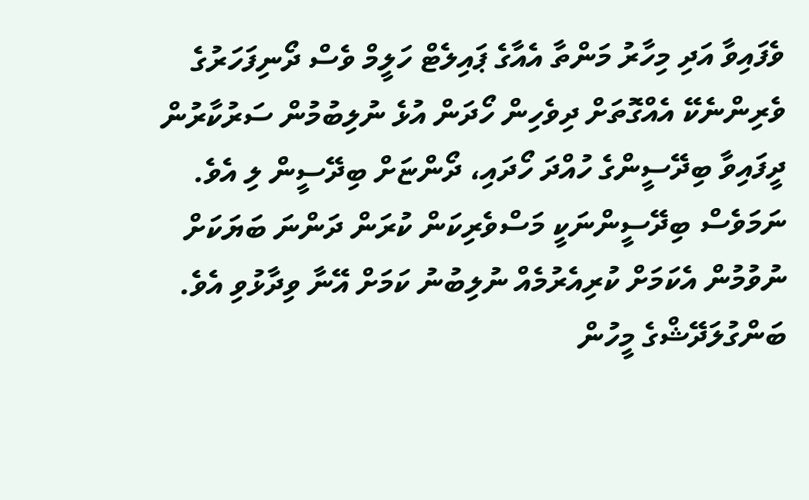ވެފައިވާ އަދި މިހާރު މަންތާ އެއާގެ ޕައިލެޓް ހަލީމް ވެސް ދޯނިފަހަރުގެ ވެރިންނެކޭ އެއްގޮތަށް ދިވެހިން ހޯދަން އުޅެ ނުލިބުމުން ސަރުކާރުން ދީފައިވާ ބިދޭސީންގެ ހުއްދަ ހޯދައި، ދޯންޏަށް ބިދޭސީން ލި އެވެ.
ނަމަވެސް ބިދޭސީންނަކީ މަސްވެރިކަން ކުރަން ދަންނަ ބަޔަކަށް ނުވުމުން އެކަމަށް ކުރިއެރުމެއް ނުލިބުނު ކަމަށް އޭނާ ވިދާޅުވި އެވެ. ބަންގުލަދޭޝްގެ މީހުން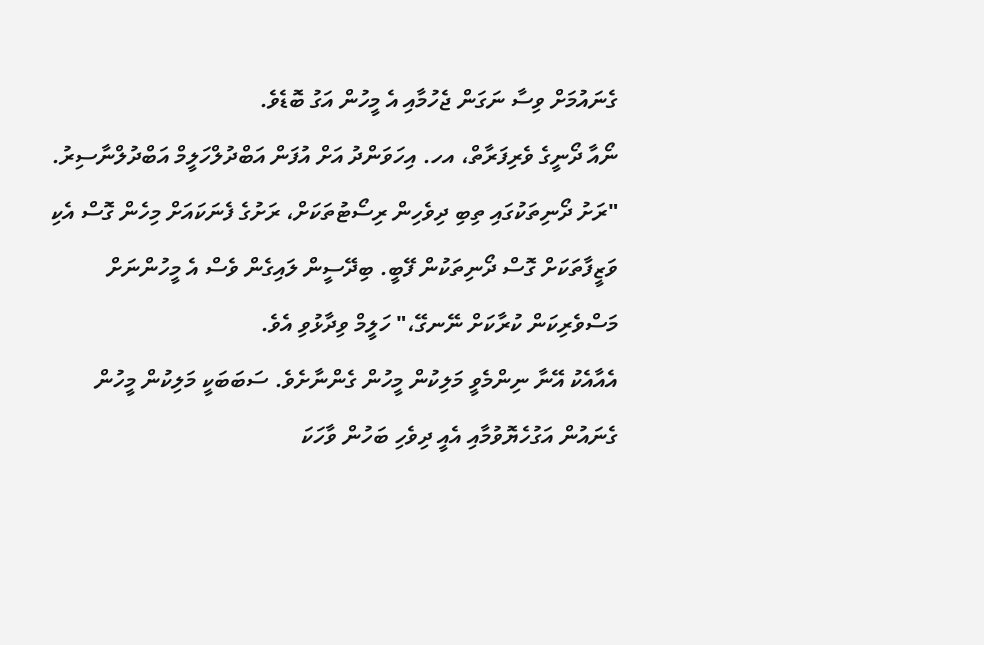ގެނައުމަށް ވިސާ ނަގަން ޖެހުމާއި އެ މީހުން އަގު ބޮޑެވެ.
ނޯއާ ދޯނީގެ ވެރިފަރާތް، އހ. އިހަވަންދު އަށް އުފަން އަބްދުލްހަލީމް އަބްދުލްނާސިރު.
"ރަށު ދޯނިތަކުގައި ތިބި ދިވެހިން ރިސޯޓުތަކަށް، ރަށުގެ ފެނަކައަށް މިހެން ގޮސް އެކި ވަޒީފާތަކަށް ގޮސް ދޯނިތަކުން ފޭބީ. ބިދޭސީން ލައިގެން ވެސް އެ މީހުންނަށް މަސްވެރިކަން ކުރާކަށް ނޭނގޭ،" ހަލީމް ވިދާޅުވި އެވެ.
އެއާއެކު އޭނާ ނިންމެވީ މަލިކުން މީހުން ގެންނާށެވެ. ސަބަބަކީ މަލިކުން މީހުން ގެނައުން އަގުހެޔޮވުމާއި އެއީ ދިވެހި ބަހުން ވާހަކަ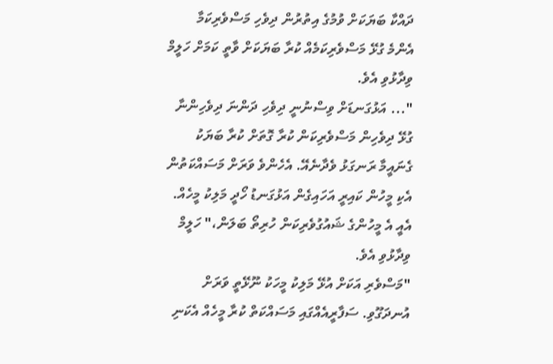ދައްކާ ބަޔަކަށް ވުމުގެ އިތުރުން ދިވެހި މަސްވެރިކަމާ އެންމެ ގުޅޭ މަސްވެރިކަމެއް ކުރާ ބަޔަކަށް ވާތީ ކަމަށް ހަލީމް ވިދާޅުވި އެވެ.
"... އަޅުގަނޑަށް ވިސްނުނީ ދިވެހި ދަންނަ ދިވެހިންނާ ގުޅޭ ދިވެހިން މަސްވެރިކަން ކުރާ ގޮތަށް ކުރާ ބަޔަކު ގެނައީމާ ރަނގަޅު ވެދާނެއޭ. އެހެންވެ ވަރަށް މަސައްކަތުން އެކި މީހުން ކައިރީ އަހައިގެން އަޅުގަނޑު ހޯދީ މަލިކު މީހެއް. އެއީ އެ މީހުންގެ ޝައުގުވެރިކަން ހުރިތޯ ބަލަން،" ހަލީމް ވިދާޅުވި އެވެ.
"މަސްވެރި އަކަށް އުޅޭ މަލިކު މީހަކު ނޫޅޭތީ ވަރަށް އުނދަގޫވި. ސަފާރީއެއްގައި މަސައްކަތް ކުރާ މީހެއް އެކަނި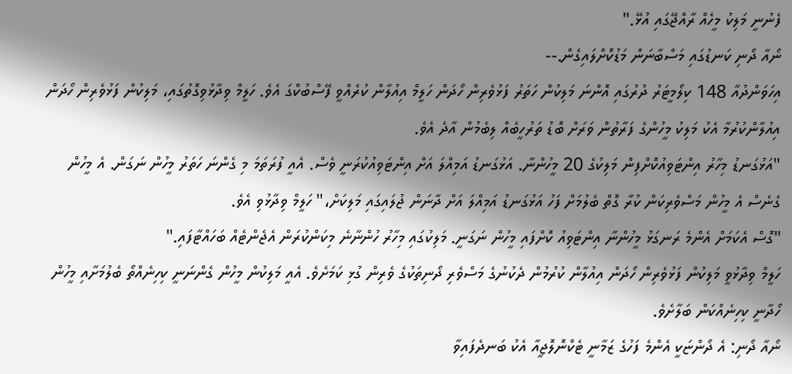ފެނުނީ މަލިކު މީހެއް ރާއްޖޭގައި އުޅޭ."
ނޯއާ ދޯނި ކަނޑުގައި މަސްބާނަން މަޑުކޮށްލައިގެން.--
އިހަވަންދުއާ 148 ކިލޯމީޓަރު ދުރުގައި އޮންނަ މަލިކުން ހަތަރު ފަޅުވެރިން ހޯދަން ހަލީމް އިއުލާން ކުރެއްވީ ފޭސްބުކްގަ އެވެ. ހަލީމް ވިދާޅުވިގޮތުގައި، މަލިކުން ފަޅުވެރިން ހޯދަން އިއުލާންކުރުމާ އެކު މަލިކު މީހުންގެ ފަރާތުން ވަރަށް ބޮޑު ތަރުހީބެއް ލިބެމުން އާދެ އެވެ.
"އަޅުގަނޑު މިހާރު އިންޓަވިއުކޮށްފިން މަލިކުގެ 20 މީހުންނާ. އަޅުގަނޑު އަމިއްލަ އަށް އިންޓަވިއުކުރަނީ ވެސް. އެއީ ފުރަތަމަ މި ގެންނަ ހަތަރު މީހުން ނަގަން. އެ މީހުން ގެނެސް އެ މީހުން މަސްވެރިކަން ކުރާ ގޮތް ބެލުމަށް ފަހު އަޅުގަނޑު އަމިއްލަ އަށް ދާނަން ޖުލައިގައި މަލިކަށް،" ހަލީމް ވިދާޅުވި އެވެ.
"ގޮސް އެކަމަށް އެންމެ ރަނގަޅު މީހުންނާ އިންޓަވިއު ކޮށްފައި މީހުން ނަގަނީ. މަލިކުގައި މިހާރު ހުންނާނެ މިކަންކުރަން އެޖެންޓެއް ބަހައްޓާފައި."
ހަލީމް ވިދާޅުވީ މަލިކުން ފަޅުވެރިން ހޯދަން އިއުލާން ކުރުމުން ދެކުނުގެ މަސްވެރި ދޯނިތަކުގެ ވެރިން ގުޅި ކަމަށެވެ. އެއީ މަލިކުން މީހުން ގެންނަނީ ކިހިނެއްތޯ ބެލުމަށާއި މީހުން ހޯދާނީ ކިހިނެއްކަން ބަލާށެވެ.
ނޯއާ ދޯނި: އެ ދޯންޏަކީ އެންމެ ފަހުގެ ޒަމާނީ ޓެކްނޮލޮޖީއާ އެކު ބަނދެފައިވާ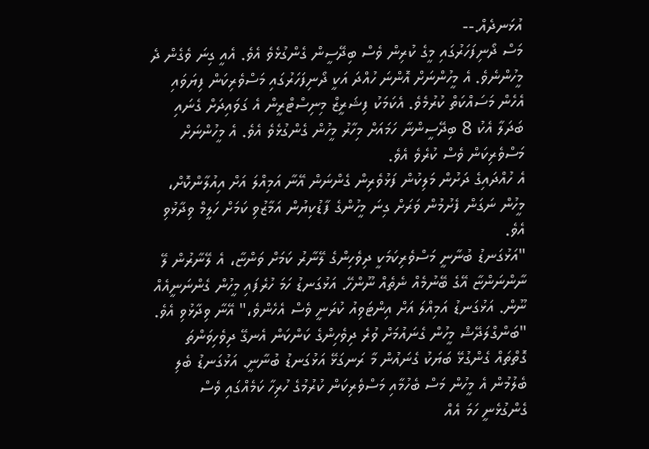އުޅަނދެއް.--
މަސް ދޯނިފަހަރުގައި މީގެ ކުރިން ވެސް ބިދޭސީން ގެންގުޅެވެ އެވެ. އެއީ ގިނަ ވެގެން ދެ މީހުންނެވެ. އެ މީހުންނަށް އޮންނަ ހުއްދަ އަކީ ދޯނިފަހަރުގައި މަސްވެރިކަން ފިޔަވައި އެހެން މަސައްކަތް ކުރުމެވެ. އެކަމަކު ފިޝަރީޒް މިނިސްޓްރީން އެ ގަވައިދަށް ގެނައި ބަދަލާ އެކު 8 ބިދޭސީންނާ ހަމައަށް މިހާރު މީހުން ގެންގުޅެވެ އެވެ. އެ މީހުންނަށް މަސްވެރިކަން ވެސް ކުރެވެ އެވެ.
އެ ހުއްދައިގެ ދަށުން މަލިކުން ފަޅުވެރިން ގެންނަން އޭނާ އަމިއްލަ އަށް އިއުލާންކޮށް، މީހުން ނަގަން ފެށުމުން ވަރަށް ގިނަ މީހުންގެ ފާޑުކިޔުން އަމާޒުވި ކަމަށް ހަލީމް ވިދާޅުވި އެވެ.
"އަޅުގަނޑު ބުނާނީ މަސްވެރިކަމަކީ ދިވެހިންގެ ލޭނާރު ކަމަށް ވަންޏާ، އެ ލޭނާރުން ލޭ ނާންނަންޏާ އޭގެ ބޭނުމެއް ނެތެއް ނޫންހޭ. އަޅުގަނޑު ހަމަ ހުރެފައި މީހުން ގެންނަނީއެއް ނޫން. އަޅުގަނޑު އަމިއްލަ އަށް އިންޓަވިއު ކުރަނީ ވެސް އެހެންވެ،" އޭނާ ވިދާޅުވި އެވެ.
"ބަންގްލަދޭޝް މީހުން ގެނައުމަށް ވުރެ ދިވެހިންގެ ކަންކަން އެނގޭ ދިވެހިވަންތަ ގޮތްތައް ގެންގުޅޭ ބަޔަކު ގެނައުން މާ ރަނގަޅޭ އަޅުގަނޑު ބުނާނީ. އަޅުގަނޑު ބެލި ބެލުމުން އެ މީހުން މަސް ބެހުމާއި މަސްވެރިކަން ކުރުމުގެ ހުރިހާ ކަމެއްގައި ވެސް ގެންގުޅެނީ ހަމަ އެއް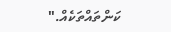ކަންތައްތަކެއް."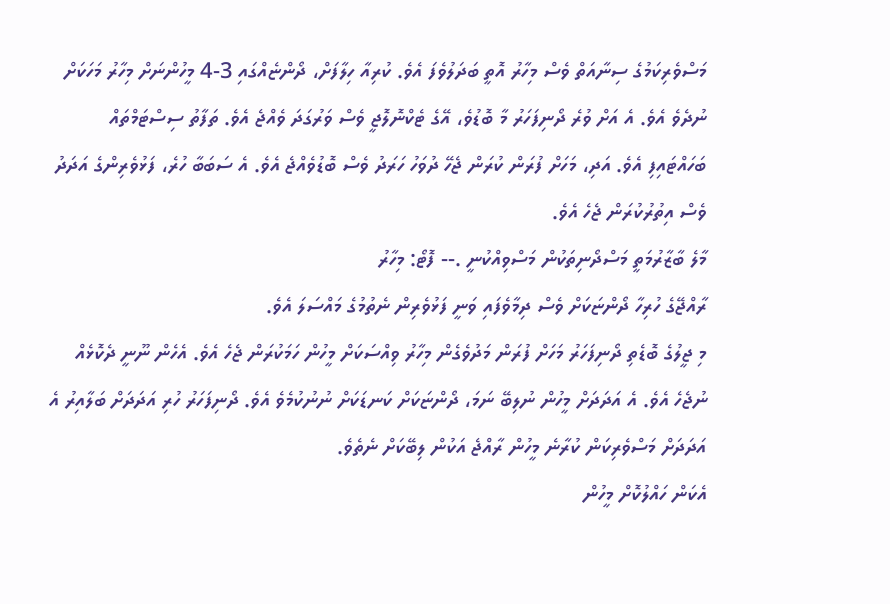މަސްވެރިކަމުގެ ސިނާއަތް ވެސް މިހާރު އޮތީ ބަދަލުވެފަ އެވެ. ކުރިއާ ހިލާފަށް، ދޯންޏެއްގައި 3-4 މީހުންނަށް މިހާރު މަހަކަށް ނުދެވެ އެވެ. އެ އަށް ވުރެ ދޯނިފަހަރު މާ ބޮޑުވެ، އޭގެ ޓެކްނޮލޮޖީ ވެސް ވަރުގަދަ ވެއްޖެ އެވެ. ތަފާތު ސިސްޓަމްތައް ބަހައްޓައިފި އެވެ. އަދި، މަހަށް ފުރަން ކުރަން ޖެހޭ ދުވަހު ހަރަދު ވެސް ބޮޑުވެއްޖެ އެވެ. އެ ސަބަބާ ހުރެ، ފަޅުވެރިންގެ އަދަދު ވެސް އިތުރުކުރަން ޖެހެ އެވެ.
މާލެ ބާޒާރުމަތީ މަސްދޯނިތަކުން މަސްވިއްކުނީ .-- ފޮޓޯ: މިހާރު
ރާއްޖޭގެ ހުރިހާ ދޯންޏަކަށް ވެސް ދިމާވެފައި ވަނީ ފަޅުވެރިން ނެތުމުގެ މައްސަލަ އެވެ.
މި ޖީލުގެ ބޮޑެތި ދޯނިފަހަރު މަހަށް ފުރަން މަދުވެގެން މިހާރު ވިއްސަކަށް މީހުން ހަމަކުރަން ޖެހެ އެވެ. އެހެން ނޫނީ ދެކޮޅެއް ނުޖެހެ އެވެ. އެ އަދަދަށް މީހުން ނުލިބޭ ނަމަ، ދޯންޏަކަށް ކަނޑަކަށް ނުނުކުމެވެ އެވެ. ދޯނިފަހަރު ހުރި އަދަދަށް ބަލާއިރު އެ އަދަދަށް މަސްވެރިކަން ކުރާނެ މީހުން ރާއްޖެ އަކުން ލިބޭކަށް ނެތެވެ.
އެކަން ހައްލުކޮށް މީހުން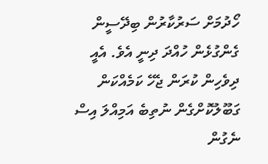ހޯދުމަށް ސަރުކާރުން ބިދޭސީން ގެންގުޅެން ހުއްދަ ދިނީ އެވެ. އެއީ ދިވެހިން ކުރަން ޖެހޭ ކަމެއްކަން ގަބޫލުކޮށްގެން ނުތިބެ އަމިއްލަ އިސް ނެގުން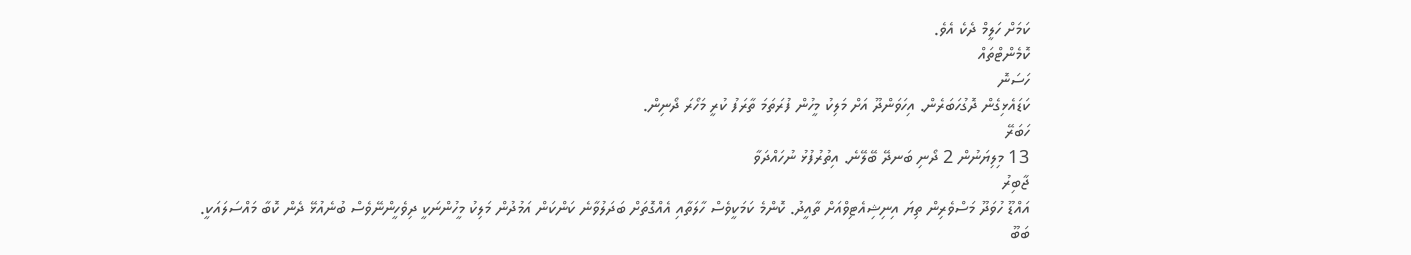ކަމަށް ހަލީމް ދެކެ އެވެ.
ކޮމެންޓްތައް
ހަސަނޮ
ކަޑައެޅިގެން ދޮގުހަބަރެން. އިހަވަންދޫ އަށް މަލިކު މީހުން ފުރަތަމަ ތާރަފު ކުރީ މަހޯރަ ދޯނިން.
ހަބަރޭ
13 މިލިޔަނުން 2 ދޯނި ބަނދޭ ބޭލޭނެ. އިތުރުފުޅު ނުހައްދަވާ
ޖާބިރު
އައްޑޫ ހުވަދޫ މަސްވެރިން ތިޔަ އިނިޝިއެޓިވްއަށް ތާއީދު. ކޮންމެ ކަމަކީވެސް ހާލަތާއި އެއްގޮތަށް ބަދަލުވާނެ ކަންކަން އަމުދުން މަލިކު މީހުންނަކީ ދިވެހީންނޭވެސް ބުނެއުޅޭ ދެން ކޮބާ މައްސަލައަކީ.
ބަބޫ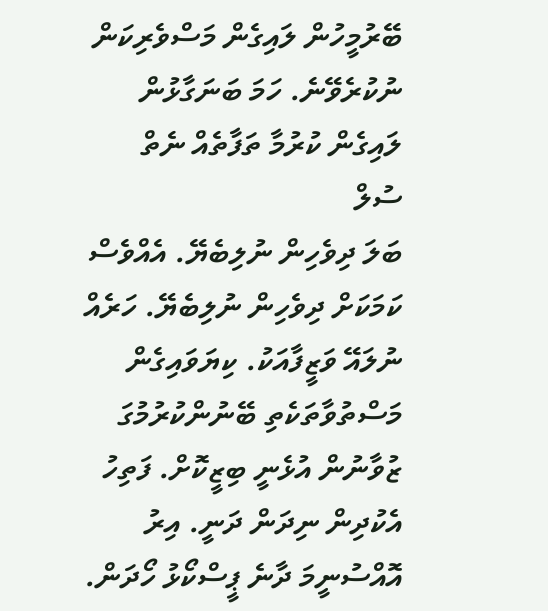ބޭރުމީހުން ލައިގެން މަސްވެރިކަން ނުކުރެވޭނެ. ހަމަ ބަނަގާޅުން ލައިގެން ކުރުމާ ތަފާތެއް ނެތް
ސުލް
ބަލަ ދިވެހިން ނުލިބެޔޭ. އެއްވެސް ކަމަކަށް ދިވެހިން ނުލިބެޔޭ. ހަރެއް ނުލައޭ ވަޒީފާއަކު. ކިޔަވައިގެން މަސްތުވާތަކެތި ބޭނުންކުރުމުގަ ޒުވާނުން އުޅެނީ ބިޒީކޮށް. ފަތިހު އެކުދިން ނިދަން ދަނީ. އިރު އޮއްސުނީމަ ދާނެ ޕީސްކޯޅު ހޯދަން.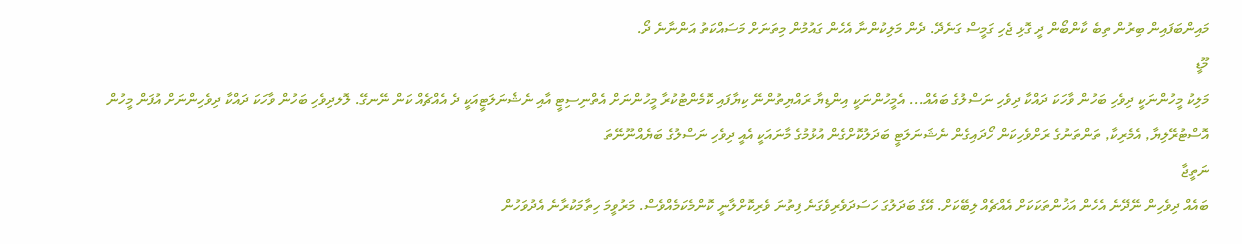މައިންބަފައިން ބިރުން ތިބެ ކާންބޯން ދީ ގޮޅި ޖެހި ގަމީސް ގަނެދޭ. ދެން މަލިކުންނާ އެހެން ގައުމުން މިތަނަށް މަސައްކަތު އަންނާނެ ދޯ.
މޫޑީ
މަލިކު މީހުންނަކީ ދިވެހި ބަހުން ވާހަކަ ދައްކާ ދިވެހި ނަސްލުގެ ބައެއް... އެމީހުންނަކީ އިންޑިޔާ ރައްޔިތުންނޭ ކިޔާފައި ކޮމެންޓުކުރާ މީހުންނަށް އެތްނިސިޓީ އާއި ނެޝެނަލަޓީއަކީ ދެ އެއްޗެއް ކަން ނޭނގޭ. ލޮލދިވެހި ބަހުން ވާހަކަ ދައްކާ ދިވެހިންނަށް އުފަން މީހުން އޮސްޓުރޭލިޔާ, އެމެރިކާ, ތަންތަނުގެ ރަށްވެހިކަން ހޯދައިގެން ނެޝަނަލަޓީ ބަދަލުކޮށްގެން އުޅުމުގެ މާނައަކީ އެއީ ދިވެހި ނަސްލުގެ ބަޔެއްނޫނޭތަ
ނަތީޖާ
ބައެއް ދިވެހިން ނޭދޭނެ އެހެން އަޚުންތަކަކަށް އެއްޗެއް ލިބޭކަށް. އޭގެ ބަދަލުގަ ހަސަދަވެރިވެގަނެ ފިތުނަ ވެރިކޮށްލާނީ ކޮންމެކަމެއްވެސް. މަރުވީމަ ހިތާމަކުރާނެ އެދުވަހުން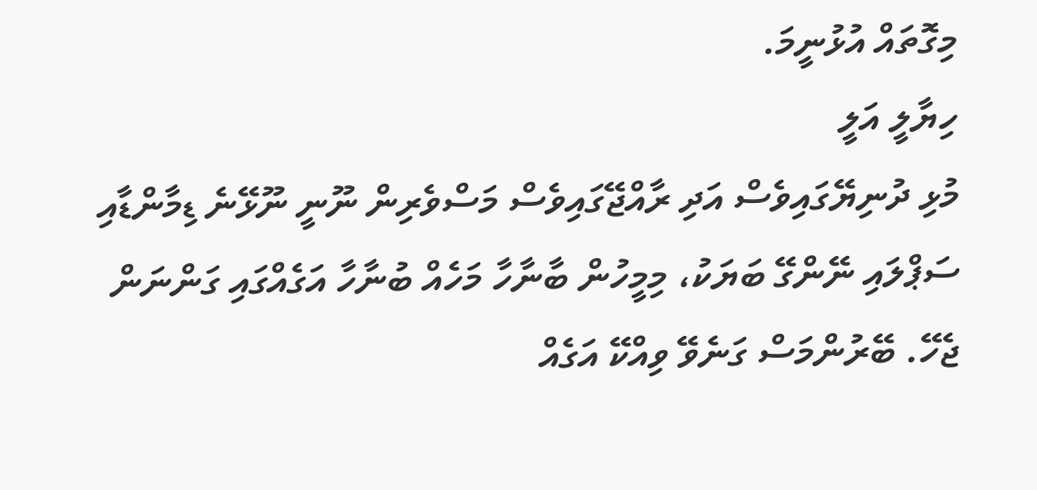މިގޮތައް އުޅުނީމަ.
ހިޔާލީ އަލީ
މުޅި ދުނިޔޭގައިވެސް އަދި ރާއްޖޭގައިވެސް މަސްވެރިން ނޫނީ ނޫޅޭނެ ޑިމާންޑާއި ސަޕްލައި ނޭންގޭ ބަޔަކު، މިމީހުން ބާނާހާ މަހެއް ބުނާހާ އަގެއްގައި ގަންނަން ޖެހޭ. ބޭރުންމަސް ގަނެވޭ ވިއްކޭ އަގެއް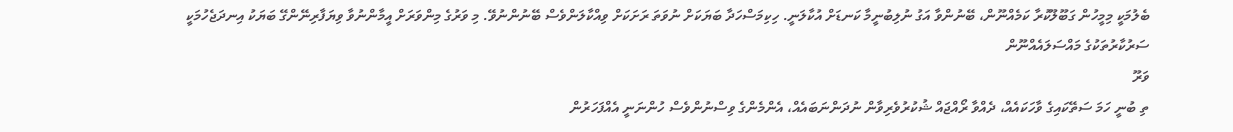ބެލުމަކީ މިމީހުން ގަބޫލޫކުރާ ކަމެއްނޫން، ބޭނުންވާ އަގު ނުލިބުނީމާ ކަނޑަށް އުކާލަނީ. ހިކިމަސްހަދާ ބަޔަކަށް ނުވަތަ ރަށަކަށް ވިއްކާލަންވެސް ބޭނުންނުވޭ. މި ވަރުގެ މިންވަރަށް އީމާންނުވާ ވިޔަފާރިނޭންގޭ ބަޔަކު އިނދަޖެހުމަކީ ސަރުކާރުތަކުގެ މައްސަލައެއްނޫން
ވަރޫ
ތި ބުނީ ހަމަ ސަތޭކައިގެ ވާހަކައެއް، ދެއްވާ ރޯއްޖައް ޝުކުރުވެރިވާން ނުދަންނަބައެއް، އެންމެންގެ ވިސްނުންވެސް ހުންނަނީ އެއްފަހަރުން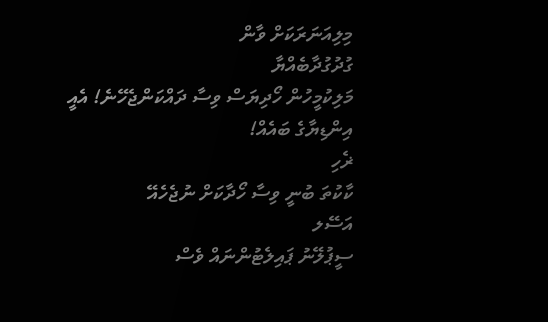މިލިއަނަރަކަށް ވާން
ގުދުގުދާބެއްޔާ
މަލިކުމީހުން ހޯދިޔަސް ވިސާ ދައްކަންޖެހޭނެ! އެއީ އިންޑިޔާގެ ބައެއް!
ޜެހި
ކާކުތަ ބުނީ ވިސާ ހޯދާކަށް ނުޖެހެއޭ
އަސޭލ
ސީޕުލޭނު ޕައިލެޓުންނައް ވެސް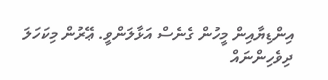އިންޑިޔާއިން މީހުން ގެނެސް އަޅާލަންވީ. ޢޭރުން މިކަހަލަ ދިވެހިންނައް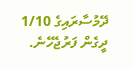ދޭމުސާރައިގެ 1/10 ދީގެން ފަރުޖެހޭނެ.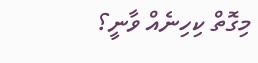މިގޮތް ކިހިނެއް ވާނީ؟